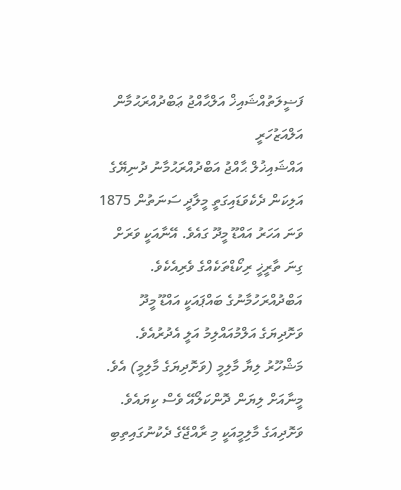ފަޟީލަތުއްޝައިޚް އަލްޙާއްޖު ޢަބްދުއްރަޙުމާން އަލްއަޒުހަރީ
އައްޝައިޚުލް ޙާއްޖު އަބްދުއްރަޙުމާނު ދުނިޔޭގެ އަލިކަން ދެކެވަޑައިގަތީ މީލާދީ ސަނަތުން 1875 ވަނަ އަހަރު އައްޑޫ މީދޫ ގައެވެ. އޭނާއަކީ ވަރަށް ގިނަ ތާރީޚީ ރިކޯޑްތަކެއްގެ ވެރިއެކެވެ.
އަބްދުއްރަހުމާނުގެ ބައްޕައަކީ އައްޑޫ މީދޫ ވަށޮދިޔަގެ އަލްމުއައްލިމު އަލީ އެދުރުއެވެ. މަޝްހޫރު ލިޔާ މާލިމީ (ވަށޮދިޔަގެ މާލިމީ) އެވެ. މީނާއަށް ލިޔަން ދޮންކަލޯއޭ ވެސް ކިޔައެވެ. ވަށޮދިއަގެ މާލިމީއަކީ މި ރާއްޖޭގެ ދެކުނުގައިތިބި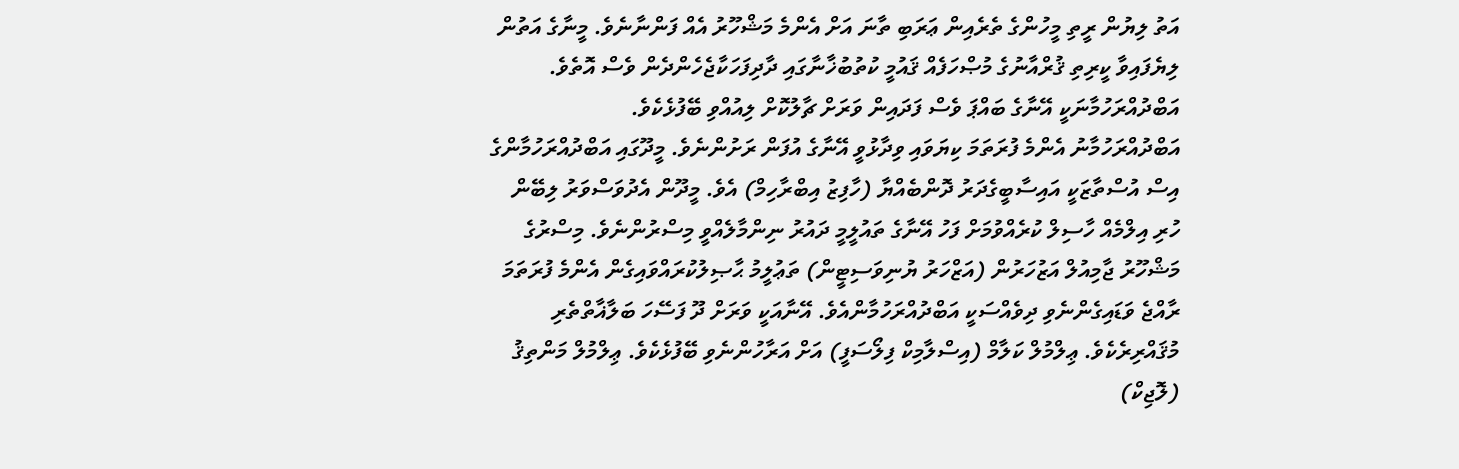އަތު ލިޔުން ރީތި މީހުންގެ ތެރެއިން ޢަރަބި ތާނަ އަށް އެންމެ މަޝްހޫރު އެއް ފަންނާނެވެ. މީނާގެ އަތުން ލިޔެފައިވާ ކީރިތި ޤުރްއާނުގެ މުޞްހަފެއް ޤައުމީ ކުތުބުޚާނާގައި ދާދިފަހަކާޖެހެންދެން ވެސް އޮތެވެ. އަބްދުއްރަހުމާނަކީ އޭނާގެ ބައްޕަ ވެސް ފަދައިން ވަރަށް ޗާލުކޮށް ލިއުއްވި ބޭފުޅެކެވެ.
އަބްދުއްރަހުމާނު އެންމެ ފުރަތަމަ ކިޔަވައި ވިދާޅުވީ އޭނާގެ އުފަން ރަށުންނެވެ. މީދޫގައި އަބްދުއްރަހުމާންގެ އިސް އުސްތާޒަކީ އައިސާބީގެދަރު ދޮންބެއްޔާ (ހާފިޒު އިބްރާހިމް) އެވެ. މީދޫން އެދުވަސްވަރު ލިބޭން ހުރި އިލްމެއް ހާސިލް ކުރެއްވުމަށް ފަހު އޭނާގެ ތައުލީމީ ދައުރު ނިންމާލެއްވީ މިސްރުންނެވެ. މިސްރުގެ މަޝްހޫރު ޖާމިއުލް އަޒުހަރުން (އަޒްހަރު ޔުނިވަސިޓީން) ތަޢުލީމު ޙާޞިލުކުރައްވައިގެން އެންމެ ފުރަތަމަ ރާއްޖެ ވަޑައިގެންނެވި ދިވެއްސަކީ އަބްދުއްރަހުމާންއެވެ. އޭނާއަކީ ވަރަށް ދޫ ފަސޭހަ ބަލާޣާތްތެރި މުޤައްރިރެކެވެ. ޢިލްމުލް ކަލާމް (އިސްލާމިކް ފިލޯސަފީ) އަށް އަރާހުންނެވި ބޭފުޅެކެވެ. ޢިލްމުލް މަންތިޤު (ލޮޖިކް)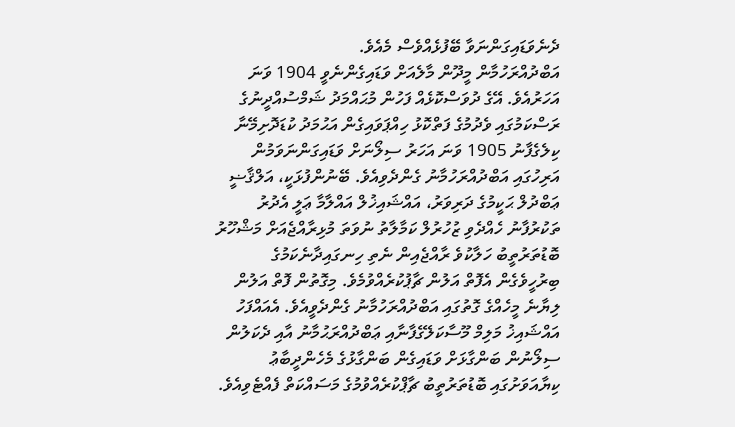ދެނެވަޑައިގަންނަވާ ބޭފުޅެއްވެސް މެއެވެ.
އަބްދުއްރަހުމާން މީދޫން މާލެއަށް ވަޑައިގެންނެވީ 1904 ވަނަ އަހަރުއެވެ. އޭގެ ދުވަސްކޮޅެއް ފަހުން މުޙައްމަދު ޝަމްސުއްދީނުގެ ރަސްކަމުގައި ވެދުމުގެ ފަތްކޮޅު ހިއްޕަވައިގެން އަޙުމަދު ކުޑަދޮށިމޭނާ ކިލެގެފާނު 1905 ވަނަ އަހަރު ސިލޯނަށް ވަޑައިގަންނަވަމުން އަރިހުގައި އަބްދުއްރަހުމާނު ގެންދެވިއެވެ. ބޭނުންފުޅަކީ، އަލްޤާޟީ ޢަބްދުލް ޙަކީމުގެ ދަރިވަރު، އައްޝައިޚުލް އައްލާމާ ޢަލީ އެދުރު ތަކުރުފާނު ހެއްދެވި ޒުހުރުލް ކަމާލާތު ނުވަތަ މުޅިރާއްޖެއަށް މަޝްހޫރު ބޮޑުތަރުތީބު ހަލާކުވެ ރާއްޖެއިން ނެތި ހިނގައިދާނެކަމުގެ ބިރުހީވެގެން އެފޮތް އަލުން ޗާޕުކުރެއްވުމެވެ. މިގޮތުން ފޮތް އަލުން ލިޔާނެ މީހެއްގެ ގޮތުގައި އަބްދުއްރަހުމާނު ގެންދެވީއެވެ. އެއައްފަހު އައްޝައިޚު މަލިމް މޫސާކަލޭގެފާނާއި ޢަބްދުއްރަޙުމާނު އާއި ދެކަލުން ސިލޯނުން ބަންގާޅަށް ވަޑައިގެން ބަންގާޅުގެ މެހެންދީބާޢު ކިޔާއަވަށުގައި ބޮޑުތަރުތީބު ޗާޕްކުރެއްވުމުގެ މަސައްކަތް ފެއްޓެވިއެވެ.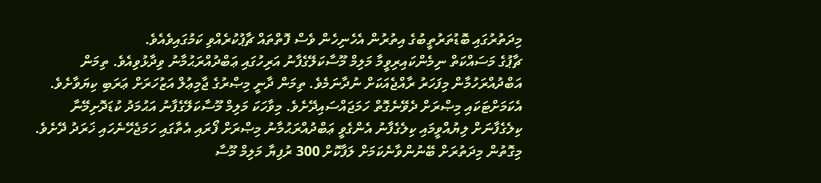މިދަތުރުގައި ބޮޑުތަރުތީބުގެ އިތުރުން އެހެނިހެން ވެސް ފޮތްތައް ޗާޕުކުރެއްވި ކަމުގައިވެއެވެ.
ޗާޕުގެ މަސައްކަތް ނިމެންކައިރިވީމާ މަލިމް މޫސާކަލޭގެފާނު އަރިހުގައި ޢަބްދުއްރަޙުމާނު ވިދާޅުވިއެވެ. ތިމަން އަބްދުއްރަހުމާން މިފަހަރު ރާއްޖެއަކަށް ނުދާނަމެވެ. ތިމަން ދާނީ މިޞްރުގެ ޖާމިޢުލް އަޒުހަރަށް ޢަރަބި ކިޔަވާށެވެ. އެކަމަށްޓަކައި މިޞްރަށް ދެވޭނެގޮތް ހަމަޖައްސައިދޭށެވެ. މިވާހަކަ މަލިމް މޫސާކަލޭގެފާނު އަޙުމަދު ކުޑަދޮށިމޭނާ ކިލެގެފާނަށް ލިޔުއްވީމައި ކިލެގެފާނު އެންގެވީ ޢަބްދުއްރަޙުމާނު މިޞްރަށް ފޯރައި އެތާގައި ހަމަޖެހޭނެހައި ޚަރަދު ދޭށެވެ. މިގޮތުން މިދަތުރަށް ބޭނުންވާނެކަމަށް ލަފާކޮށް 300 ރުފިޔާ މަލިމް މޫސާ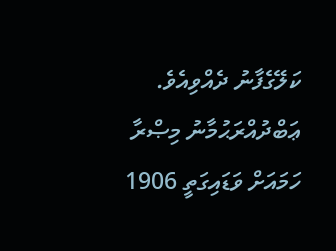ކަލޭގެފާނު ދެއްވިއެވެ.
ޢަބްދުއްރަޙުމާނު މިޞްރާ ހަމައަށް ވަޑައިގަތީ 1906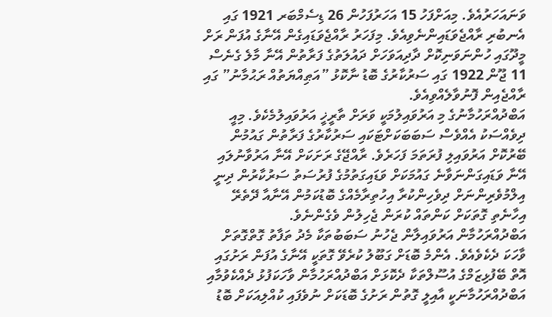ވަނައަހަރުއެވެ. މިއަށްފަހު 15 އަހަރުފަހުން 26 ޑިސެމްބަރ 1921 ގައި އެނބުރި ރާއްޖެވަޑައިންނެވިއެވެ. މިފަހަރު ރާއްޖެވަޑައިގެން އޭނާގެ އުފަން ރަށް މީދޫގައި ހުންނަވަނިކޮށް ދާދިއަވަހަށް ދައުލަތުގެ ފަރާތުން އޭނާ މާލެ ގެނެސް 11 ޖޫން 1922 ގައި ސަރުކާރުގެ ބޮޑު ނާކޮޅު ”އަޠިއްޔަތުއް ރަޙުމާނު” ގައި ރާއްޖެއިން ފޮނުވާލެއްވިއެވެ.
އަބްދުއްރަހުމާނުގެ މި އަރުވައިލުމަކީ ވަރަށް ތާރީޚީ އަރުވައިލުމެކެވެ. މިއީ ދިވެއްސަކު އެއްވެސް ސަބަބަކަށްޓަކައި ސަރުކާރުގެ ފަރާތުން ގައުމުން ބޭރުކޮށް އަރުވައިލި ފުރަތަމަ ފަހަރެވެ. ރާއްޖޭގެ ރަށަކަށް އޭނާ އަރުވާނުލައި އޭނާ ވަޑައިގަންނަވާނެ ގައުމަކަށް ވަޑައިގަތުމުގެ ފުރުސަތު ސަރުކާރުން ދިނީ އިލްމުވެރިންނަށް ދިވެހިންކުރާ އިހުތިރާމެއްގެ ބޮޑުކަމުން އޭނާއާ ދޭތެރޭ އިހާނެތި ގޮތަކަށް ކަންތައް ކުރަން ޖެހިލުން ވެގެންނެވެ.
އަބްދުއްރަހުމާން އަރުވައިލާން ޖެހުނު ސަބަބުތަކާ މެދު ތަފާތު ގޮތްގޮތަށް ވާހަކަ ދެކެވެއެވެ. އެންމެ ބޮޑަށް ގަބޫލު ކުރެވޭ ގޮތަކީ އޭނާގެ އުފަން ރަށުގައި އޮތް ބޭފުޅިޒަމްގެ އުސޫލްތަކާ ދެކޮޅަށް އަބްދުއްރަހުމާން ވާހަކަފުޅު ދެއްކެވުމާއި އަބްދުއްރަހުމާނަކީ އާއިލީ ގޮތުން ރަށުގެ ބޮޑަކަށް ނުވެފައި ކުއްލިއަކަށް ބޮޑު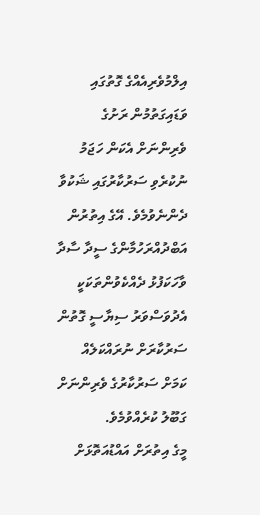އިލްމުވެރިއެއްގެ ގޮތުގައި ވަޑައިގަތުމުން ރަށުގެ ވެރިންނަށް އެކަން ހަޖަމު ނުކުރެވި ސަރުކާރުގައި ޝަކުވާ ދެންނެވުމެވެ. އޭގެ އިތުރުން އަބްދުއްރަހުމާންގެ ސީދާ ސާދާ ވާހަކަފުޅު ދެއްކެވުންތަކަކީ އެދުވަސްވަރު ސިޔާސީ ގޮތުން ސަރުކާރަށް ނުރައްކަލެއް ކަމަށް ސަރުކާރުގެ ވެރިންނަށް ގަބޫލު ކުރެއްވުމެވެ.
މީގެ އިތުރަށް އައްޑުއަތޮޅަށް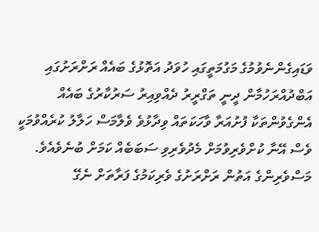ވަޑައިގެންނެވުމުގެ މަގުމަތީގައި ހުވަދު އަތޮޅުގެ ބައެއް ރަށްރަށުގައި އަބްދުއްރަހުމާން ދީނީ ތަގްރީރު ދެއްވިއިރު ސަރުކާރުގެ ބައެއް އެންގެވުންތަކާ ފުށުއަރާ ވާހަކަތައް ވިދާޅުވެ ވެލާމަސް ހަލާލު ކުރެއްވުމަކީ ވެސް އޭނާ ކުށްވެރިވުމަށް މެދުވެރިވި ސަބަބެއް ކަމަށް ބުނެވެއެވެ. މަސްވެރިންގެ އަތުން ރަށްރަށުގެ ވެރިކަމުގެ ފަރާތަށް ނެގޭ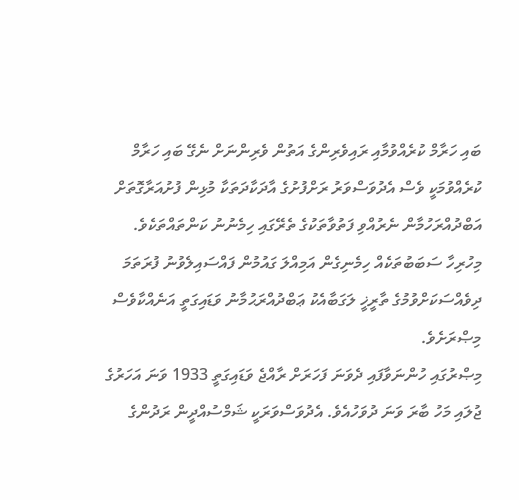ބައި ހަރާމް ކުރެއްވުމާއި ރައިވެރިންގެ އަތުން ވެރިންނަށް ނެގޭ ބައި ހަރާމް ކުރެއްވުމަކީ ވެސް އެދުވަސްވަރު ރަށްފުށުގެ އާދަކާދަތަކާ މުޅިން ފުށުއަރާގޮތަށް އަބްދުއްރަހުމާން ނެރުއްވި ފަތުވާތަކުގެ ތެރޭގައި ހިމެނުނު ކަންތައްތަކެވެ. މިހުރިހާ ސަބަބުތަކެއް ހިމެނިގެން އަމިއްލަ ގައުމުން ފައްސައިލެވުނު ފުރަތަމަ ދިވެއްސަކަށްވުމުގެ ތާރީޚީ ލަގަބާއެކު ޢަބްދުއްރަޙުމާނު ވަޑައިގަތީ އަނެއްކާވެސް މިޞްރަށެވެ.
މިޞްރުގައި ހުންނަވާފައި ދެވަނަ ފަހަރަށް ރާއްޖެ ވަޑައިގަތީ 1933 ވަނަ އަހަރުގެ ޖުލައި މަހު ބާރަ ވަނަ ދުވަހުއެވެ. އެދުވަސްވަރަކީ ޝަމްސުއްދީން ރަދުންގެ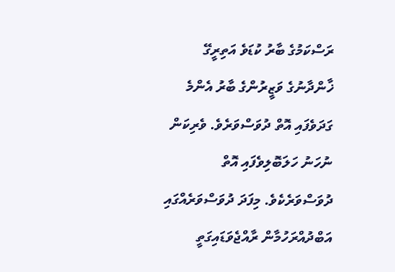ރަސްކަމުގެ ބާރު ކުޑަވެ އަތިރީގޭ ޚާންދާނުގެ ވަޒީރުންގެ ބާރު އެންމެ ގަދަވެފައި އޮތް ދުވަސްވަރެވެ. ވެރިކަން ނުހަނު ހަލަބޮލިވެފައި އޮތް ދުވަސްވަރެކެވެ. މިފަދަ ދުވަސްވަރެއްގައި އަބްދުއްރަހުމާން ރާއްޖެވަޑައިގަތީ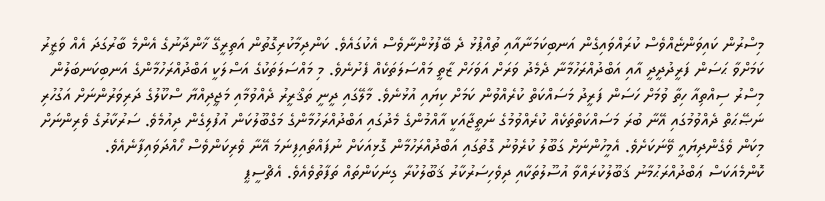މިސްރުން ކައިވަންޏެއްވެސް ކުރައްވައިގެން އަނބިކަމަނާއާއި ތުއްޕުޅު ދެ ބޭފުޅުންނާވެސް އެކުގައެވެ. ކަންދިމާކުރިގޮތުން އަތިރީގޭ ޚާންދާނުގެ އެންމެ ބާރުގަދަ އެއް ވަޒީރު ކަމަށްވާ ޙަސަން ފަރީދުދީދީ އާއި އަބްދުއްރަހުމާނާ ދެމެދު ވަރަށް އަވަހަށް ޒާތީ މައްސަލަތަކެއް ފެށުނެވެ. މި މައްސަލަތަކުގެ އަސްލަކީ އަބްދުއްރަހުމާންގެ އަނބިކަނބަލުން މިސްރު ސިއްތިއާ ހިތާ ވުމަށް ހަސަން ފަރީދު މަސައްކަތް ކުރެއްވުން ކަމަށް ކިޔައި އުޅުނެވެ. މާލޭގައި ދީނީ ތަޤްރީރު ދެއްވުމާއި މަޖީދިއްޔާ ސްކޫލުގެ ދަރިވަރުންނަށް އަގުހުރި ނަޞޭޙަތް ދެއްވުމުގައި އޭނާ ބުރަ މަސައްކަތްތަކެއް ކުރެއްވުމުގެ ނަތީޖާއަކީ އާއްމުންގެ މެދުގައި އަބްދުއްރަހުމާންގެ މަގްބޫލުކަން އުފުލިގެން ދިއުމެވެ. ސަރުކާރުގެ ވެރިންނަށް މިކަން ވެގެންދިޔައީ ވޭނަކަށެވެ. އެމީހުންނަށް ގަބޫލު ކުރެވުނު ގޮތުގައި އަބްދުއްރަހުމާން ގޮޅިއަކަށް ނުފައްތައިފިނަމަ އޭނާ ވެރިކަންވެސް ހޯއްދަވައިފާނެއެވެ.
ކޮންމެއަކަސް ޢަބްދުއްރަޙުމާނު ޤަބޫލުކުރައްވާ އުސޫލުތަކާއި ދިވެހިސަރުކާރު ޤަބޫލުކުރާ ގިނަކަންތައް ތަފާތުވެއެވެ. އެޗްސީޕީ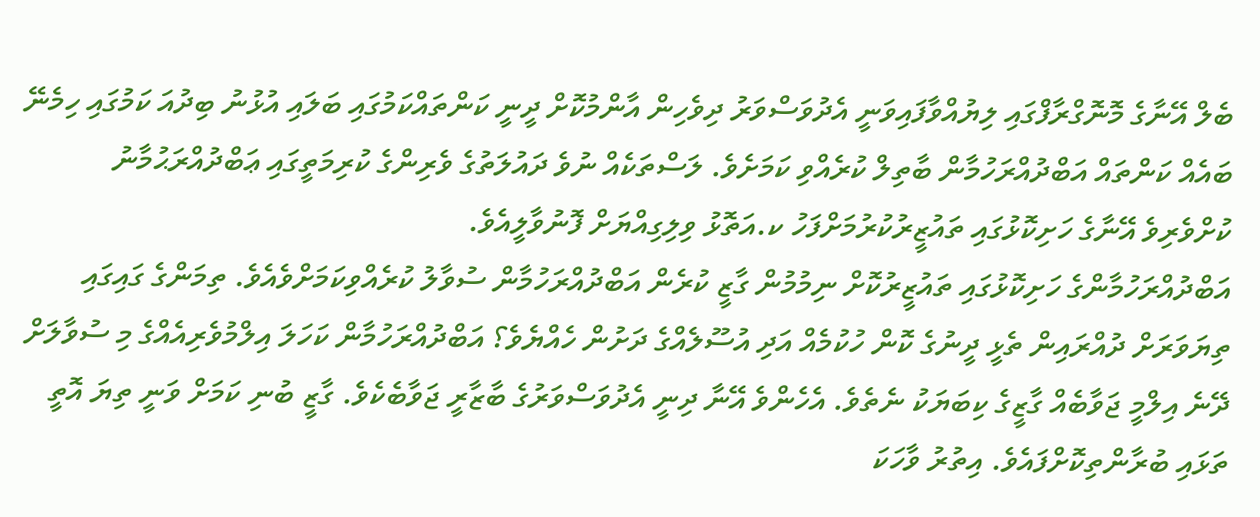ބެލް އޭނާގެ މޮނޮގްރާފްގައި ލިޔުއްވާފައިވަނީ އެދުވަސްވަރު ދިވެހިން އާންމުކޮށް ދީނީ ކަންތައްކަމުގައި ބަލައި އުޅުނު ބިދުއަ ކަމުގައި ހިމެނޭ ބައެއް ކަންތައް އަބްދުއްރަހުމާން ބާތިލް ކުރެއްވި ކަމަށެވެ. ލަސްތަކެއް ނުވެ ދައުލަތުގެ ވެރިންގެ ކުރިމަތީގައި ޢަބްދުއްރަޙުމާނު ކުށްވެރިވެ އޭނާގެ ހަށިކޮޅުގައި ތައުޒީރުކުރުމަށްފަހު ކ.އަތޮޅު ވިލިގިއްޔަށް ފޮނުވާލީއެވެ.
އަބްދުއްރަހުމާންގެ ހަށިކޮޅުގައި ތައުޒީރުކޮށް ނިމުމުން ގާޒީ ކުރެން އަބްދުއްރަހުމާން ސުވާލު ކުރެއްވިކަމަށްވެއެވެ. ތިމަންގެ ގައިގައި ތިޔަވަރަށް ދުއްރައިން ތެޅީ ދީނުގެ ކޮން ހުކުމެއް އަދި އުސޫލެއްގެ ދަށުން ހެއްޔެވެ؟ އަބްދުއްރަހުމާން ކަހަލަ އިލްމުވެރިއެއްގެ މި ސުވާލަށް ދޭނެ އިލްމީ ޖަވާބެއް ގާޒީގެ ކިބަޔަކު ނެތެވެ. އެހެންވެ އޭނާ ދިނީ އެދުވަސްވަރުގެ ބާޒާރީ ޖަވާބެކެވެ. ގާޒީ ބުނި ކަމަށް ވަނީ ތިޔަ އޮތީ ތަޅައި ބުރާންތިކޮށްފައެވެ. އިތުރު ވާހަކަ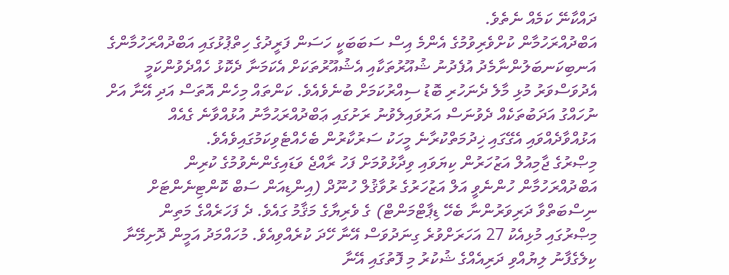ދައްކާނޭ ކަމެއް ނެތެވެ.
އަބްދުއްރަހުމާން ކުށްވެރިވުމުގެ އެންމެ އިސް ސަބަބަކީ ހަސަން ފަރީދުގެ ހިތްޕުޅުގައި އަބްދުއްރަހުމާންގެ އަނބިކަނބަލުންނާމެދު އުފެދުނު ޝުއޫރުތަކާއި އެޝުއޫރުތަކަށް އެކަމަނާ ދެކޮޅު ހެއްދެވުންކަމީ އެދުވަސްވަރު މުޅި މާލެ ދެނަހުރި ބޮޑު ސިއްރުކަމަށް ބުނެވެއެވެ. ކަންތައް މިހެން އޮތަސް އަދި އޭނާ އަށް ނުހައްގު އަދަބުތަކެއް ދެވުނަސް އަރުވައިލެވުނު ރަށުގައި ޢަބްދުއްރަޙުމާނު އުޅުއްވާނެ ގެއެއް އަޅުއްވާދެއްވައި އެގޭގައި ޚިދުމަތްކުރާނެ މީހަކު ސަރުކާރުން ބެހެއްޓެވިކަމުގައިވެއެވެ.
މިޞްރުގެ ޖާމިއުލް އަޒުހަރުން ކިޔަވައި ވިދާޅުވުމަށް ފަހު ރާއްޖެ ވަޑައިގެންނެވުމުގެ ކުރިން އަބްދުއްރަހުމާން ހުންނެވީ އަލް އަޒުހަރުގެ ރުވާޤުލް ހުނޫދް (އިންޑިއަން ސަބް ކޮންޓިނެންޓަށް ނިސްބަތްވާ ދަރިވަރުންނާ ބެހޭ ޑިޕާޓްމަންޓް) ގެ ވެރިޔާގެ މަޤާމު ގައެވެ. ދެ ފަހަރެއްގެ މަތިން މިޞްރުގައި މުޅިއެކު 27 އަހަރަށްވުރެ ގިނަދުވަސް އޭނާ ހޭދަ ކުރެއްވިއެވެ. މުހައްމަދު އަމީން ދޮށިމޭނާ ކިލެގެފާނު ލިޔުއްވި ދަރިއެއްގެ ޝުކުރު މި ފޮތުގައި އޭނާ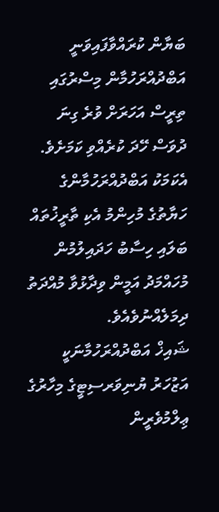ބަޔާން ކުރައްވާފައިވަނީ އަބްދުއްރަހުމާން މިސްރުގައި ތިރީސް އަހަރަށް ވުރެ ގިނަ ދުވަސް ހޭދަ ކުރެއްވި ކަމަށެވެ. އެކަމަކު އަބްދުއްރަހުމާންގެ ހަޔާތުގެ މުހިންމު އެކި ތާރީޚުތައް ބަލައި ހިސާބު ހަދައިލުމުން މުހައްމަދު އަމީން ވިދާޅުވާ މުއްދަތު ދިމަލެއްނުވެއެވެ.
ޝައިޚް އަބްދުއްރަހުމާނަކީ އަޒުހަރު ޔުނިވަރސިޓީގެ މިހާރުގެ ޢިލްމުވެރީން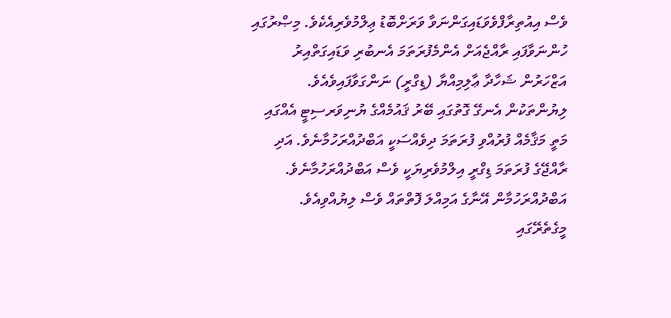ވެސް އިއުތިރާފްވެވަޑައިގަންނަވާ ވަރަށްބޮޑު ޢިލްމުވެރިއެކެވެ. މިޞްރުގައި ހުންނަވާފައި ރާއްޖެއަށް އެންމެފުރަތަމަ އެނބުރި ވަޑައިގަތްއިރު އަޒްހަރުން ޝަހާދާ ޢާލިމިއްޔާ (ޑިގްރީ) ނަންގަވާފައިވެއެވެ. ލިޔުންތަކުން އެނގޭ ގޮތުގައި ބޭރު ޤައުމެއްގެ ޔުނިވަރސިޓީ އެއްގައި މަތީ މަޤާމެއް ފުރުއްވި ފުރަތަމަ ދިވެއްސަކީ އަބްދުއްރަހުމާނެވެ. އަދި ރާއްޖޭގެ ފުރަތަމަ ޑިގްރީ އިލްމުވެރިޔަކީ ވެސް އަބްދުއްރަހުމާނެވެ.
އަބްދުއްރަހުމާން އޭނާގެ އަމިއްލަ ފޮތްތައް ވެސް ލިޔުއްވިއެވެ. މީގެތެރޭގައި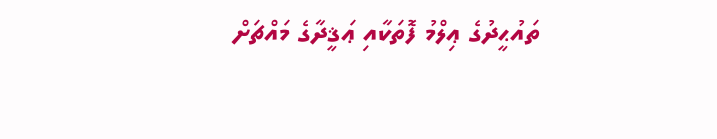ތައުޙީދުގެ ޢިލްމު ފޮތަކާއި ޢަޤީދާގެ މައްޗަށް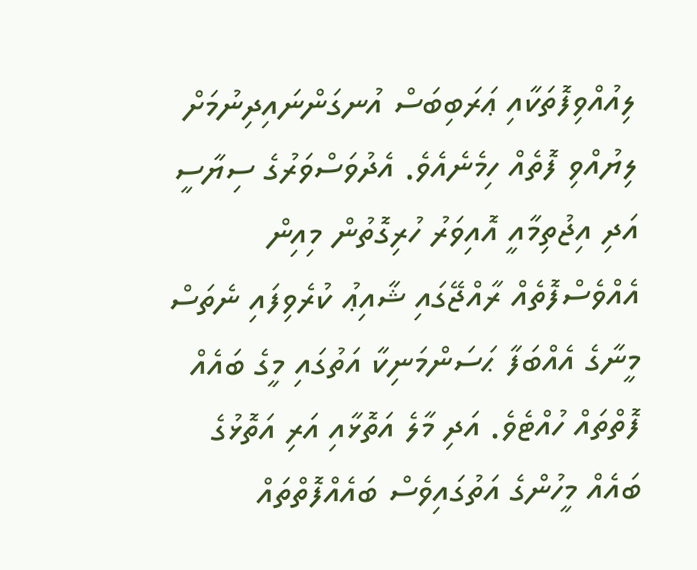ލިއުއްވިފޮތަކާއި ޢަރަބިބަސް އުނގަންނައިދިނުމަށް ލިޔުއްވި ފޮތެއް ހިމެނެއެވެ. އެދުވަސްވަރުގެ ސިޔާސީ އަދި އިޖުތިމާއީ އޮއިވަރު ހުރިގޮތުން މިއިން އެއްވެސްފޮތެއް ރާއްޖޭގައި ޝާއިޢު ކުރެވިފައި ނެތަސް މީނާގެ އެއްބަފާ ޙަސަންމަނިކާ އަތުގައި މީގެ ބައެއް ފޮތްތައް ހުއްޓެވެ. އަދި މާލެ އަތޮޅާއި އަރި އަތޮޅުގެ ބައެއް މީހުންގެ އަތުގައިވެސް ބައެއްފޮތްތައް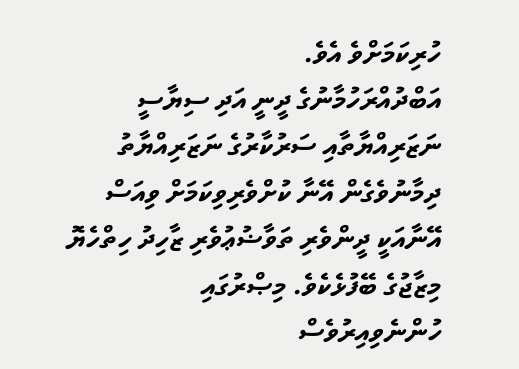ހުރިކަމަށްވެ އެވެ.
އަބްދުއްރަހުމާނުގެ ދީނީ އަދި ސިޔާސީ ނަޒަރިއްޔާތާއި ސަރުކާރުގެ ނަޒަރިއްޔާތު ދިމާނުވެގެން އޭނާ ކުށްވެރިވިކަމަށް ވިއަސް އޭނާއަކީ ދީންވެރި ތަވާޟުޢުވެރި ޒާހިދު ހިތްހެޔޮ މިޒާޖުގެ ބޭފުޅެކެވެ. މިޞްރުގައި ހުންނެވިއިރުވެސް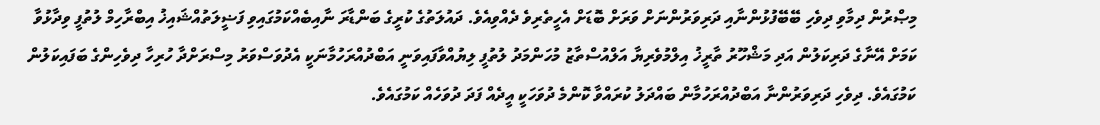މިޞްރުން ދިމާވި ދިވެހި ބޭބޭފުޅުންނާއި ދަރިވަރުންނަށް ވަރަށް ބޮޑަށް އެހީތެރިވެ ދެއްވިއެވެ. ދައުލަތުގެ ކުރީގެ ބަންޑާރަ ނާއިބެއްކަމުގައިވި ފަޟީލަތުއްޝައިޚު އިބްރާހިމް ލުތުފީ ވިދާޅުވާ ކަމަށް އޭނާގެ ދަރިކަލުން އަދި މަޝްހޫރު ތާރީޚު އިލްމުވެރިޔާ އަލްއުސްތާޒު މުހަންމަދު ލުތުފީ ލިޔުއްވާފައިވަނީ އަބްދުއްރަހުމާނަކީ އެދުވަސްވަރު މިސްރަށްދާ ހުރިހާ ދިވެހިންގެ ބަފައިކަލުން ކަމުގައެވެ. ދިވެހި ދަރިވަރުންނާ އަބްދުއްރަހުމާން ބައްދަލު ކުރައްވާ ކޮންމެ ދުވަހަކީ އީދެއް ފަދަ ދުވަހެއް ކަމުގައެވެ.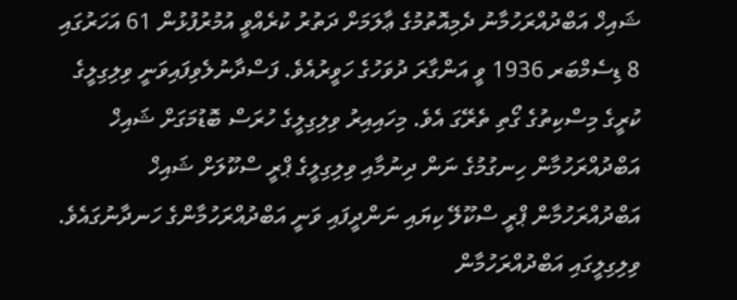ޝައިޚް އަބްދުއްރަހުމާނު ދެމިއޮތުމުގެ ޢާލަމަށް ދަތުރު ކުރެއްވީ އުމުރުފުޅުން 61 އަހަރުގައި 8 ޑިސެމްބަރ 1936 ވީ އަންގާރަ ދުވަހުގެ ހަވީރުއެވެ. ފަސްދާނުލެވިފައިވަނީ ވިލިގިލީގެ ކުރީގެ މިސްކިތުގެ ގޯތި ތެރޭގަ އެވެ. މިހައިއިރު ވިލިގިލީގެ ހުރަސް ބޮޑުމަގަށް ޝައިޚް އަބްދުއްރަހުމާން ހިނގުމުގެ ނަން ދިނުމާއި ވިލިގިލީގެ ޕްރީ ސްކޫލަށް ޝައިޚް އަބްދުއްރަހުމާން ޕްރީ ސްކޫލޭ ކިޔައި ނަންދީފައި ވަނީ އަބްދުއްރަހުމާންގެ ހަނދާނުގައެވެ.
ވިލިގިލީގައި އަބްދުއްރަހުމާން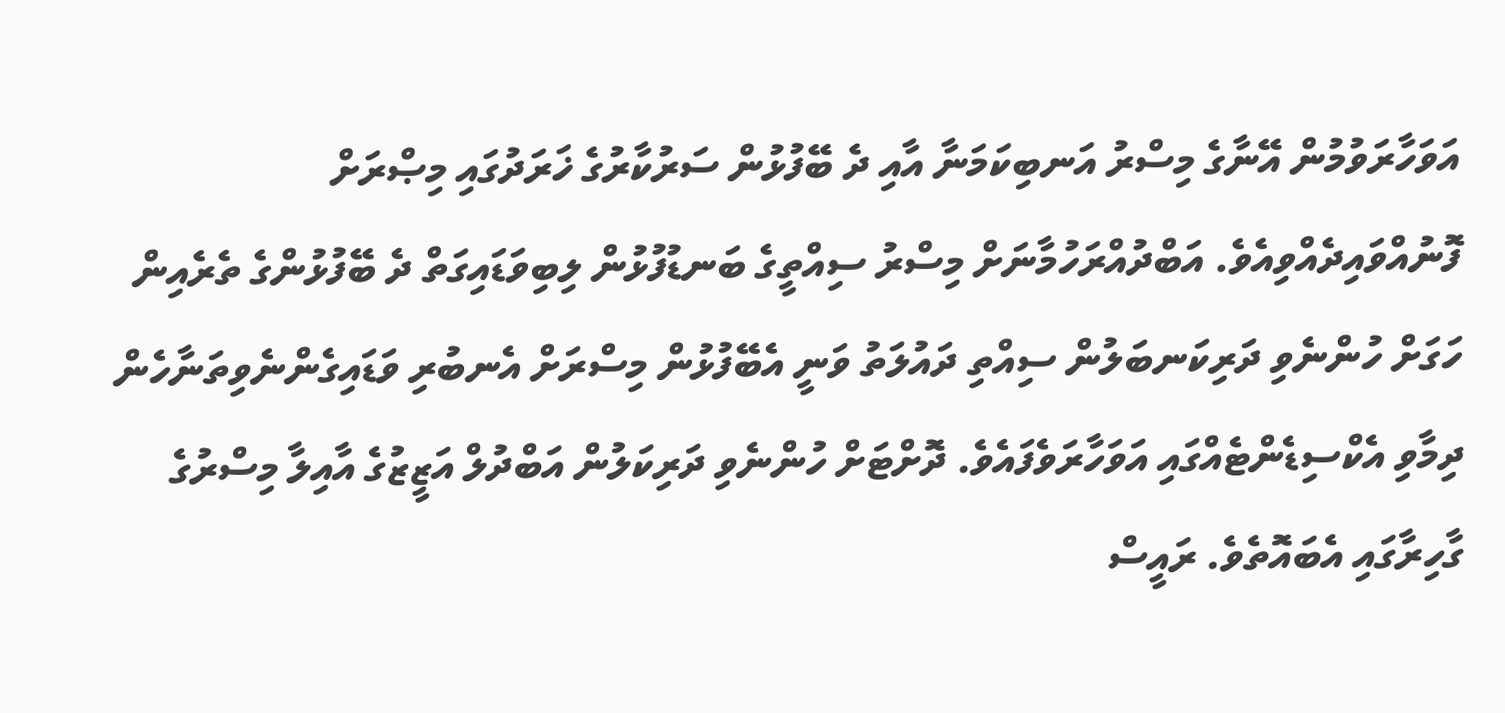އަވަހާރަވުމުން އޭނާގެ މިސްރު އަނބިކަމަނާ އާއި ދެ ބޭފުޅުން ސަރުކާރުގެ ޚަރަދުގައި މިޞްރަށް ފޮނުއްވައިދެއްވިއެވެ. އަބްދުއްރަހުމާނަށް މިސްރު ސިއްތީގެ ބަނޑުފުޅުން ލިބިވަޑައިގަތް ދެ ބޭފުޅުންގެ ތެރެއިން ހަގަށް ހުންނެވި ދަރިކަނބަލުން ސިއްތި ދައުލަތު ވަނީ އެބޭފުޅުން މިސްރަށް އެނބުރި ވަޑައިގެންނެވިތަނާހެން ދިމާވި އެކްސިޑެންޓެއްގައި އަވަހާރަވެފައެވެ. ދޮށްޓަށް ހުންނެވި ދަރިކަލުން އަބްދުލް އަޒީޒުގެ އާއިލާ މިސްރުގެ ގާހިރާގައި އެބައޮތެވެ. ރައީސް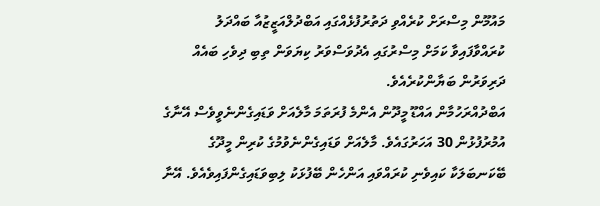މައުމޫން މިސްރަށް ކުރެއްވި ދަތުރުފުޅެއްގައި އަބްދުލްއަޒީޒުއާ ބައްދަލު ކުރައްވާފައިވާ ކަމަށް މިސްރުގައި އެދުވަސްވަރު ކިޔަވަން ތިބި ދިވެހި ބައެއް ދަރިވަރުން ބަޔާންކުރެއެވެ.
އަބްދުއްރަހުމާން އައްޑޫ މީދޫން އެންމެ ފުރަތަމަ މާލެއަށް ވަޑައިގެންނެވީވެސް އޭނާގެ އުމުރުފުޅުން 30 އަހަރުގައެވެ. މާލެއަށް ވަޑައިގެންނެވުމުގެ ކުރިން މީދޫގެ ބޭކަނބަލަކާ ކައިވެނި ކުރައްވައި އަންހެން ބޭފުޅަކު ލިބިވަޑައިގެންފައިވެއެވެ. އޭނާ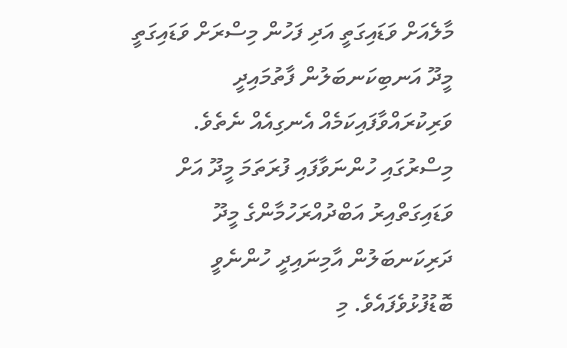މާލެއަށް ވަޑައިގަތީ އަދި ފަހުން މިސްރަށް ވަޑައިގަތީ މީދޫ އަނބިކަނބަލުން ފާތުމައިދީ ވަރިކުރައްވާފައިކަމެއް އެނގިއެއް ނެތެވެ. މިސްރުގައި ހުންނަވާފައި ފުރަތަމަ މީދޫ އަށް ވަޑައިގަތްއިރު އަބްދުއްރަހުމާންގެ މީދޫ ދަރިކަނބަލުން އާމިނައިދީ ހުންނެވީ ބޮޑުފުޅުވެފައެވެ. މި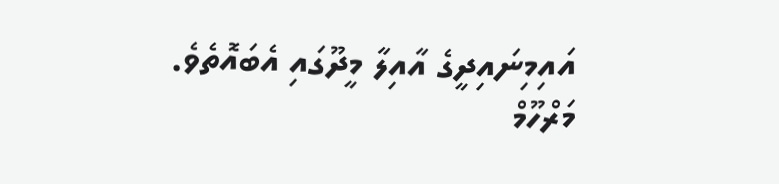އައިމިނައިދީގެ އާއިލާ މީދޫގައި އެބައޮތެވެ.
މަރްހޫމް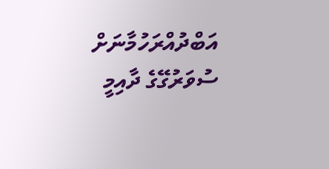އަބްދުއްރަހުމާނަށް ސުވަރުގޭގެ ދާއިމީ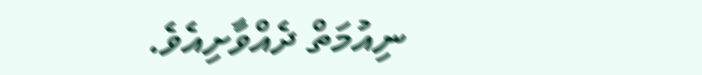ނިއުމަތް ދެއްވާށިއެވެ.